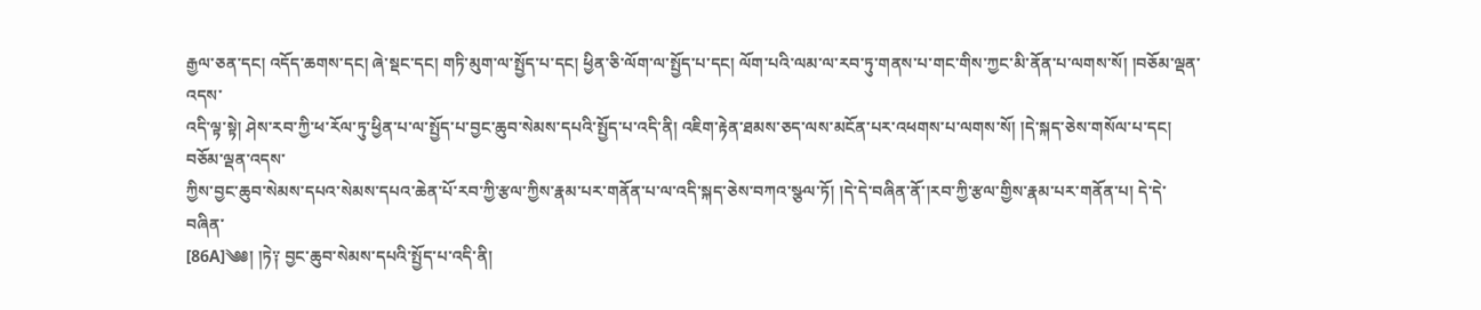རྒྱལ་ཅན་དང། འདོད་ཆགས་དང། ཞེ་སྡང་དང། གཏི་མུག་ལ་སྤྱོད་པ་དང། ཕྱིན་ཅི་ལོག་ལ་སྤྱོད་པ་དང། ལོག་པའི་ལམ་ལ་རབ་ཏུ་གནས་པ་གང་གིས་ཀྱང་མི་ནོན་པ་ལགས་སོ། །བཅོམ་ལྡན་འདས་
འདི་ལྟ་སྟེ། ཤེས་རབ་ཀྱི་ཕ་རོལ་ཏུ་ཕྱིན་པ་ལ་སྤྱོད་པ་བྱང་ཆུབ་སེམས་དཔའི་སྤྱོད་པ་འདི་ནི། འཇིག་རྟེན་ཐམས་ཅད་ལས་མངོན་པར་འཕགས་པ་ལགས་སོ། །དེ་སྐད་ཅེས་གསོལ་པ་དང། བཅོམ་ལྡན་འདས་
ཀྱིས་བྱང་ཆུབ་སེམས་དཔའ་སེམས་དཔའ་ཆེན་པོ་རབ་ཀྱི་རྩལ་ཀྱིས་རྣམ་པར་གནོན་པ་ལ་འདི་སྐད་ཅེས་བཀའ་སྩལ་ཏོ། །དེ་དེ་བཞིན་ནོ་།རབ་ཀྱི་རྩལ་གྱིས་རྣམ་པར་གནོན་པ། དེ་དེ་བཞིན་
[86A]༄༅། །ཏེ༑ བྱང་ཆུབ་སེམས་དཔའི་སྤྱོད་པ་འདི་ནི།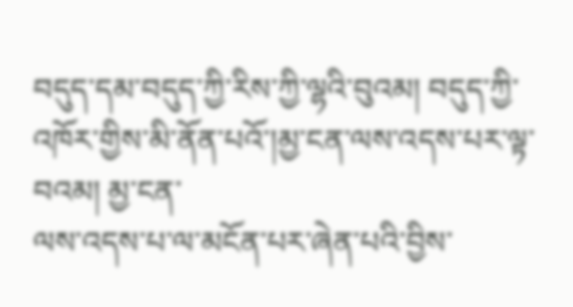བདུད་དམ་བདུད་ཀྱི་རིས་ཀྱི་ལྷའི་བུའམ། བདུད་ཀྱི་འཁོར་གྱིས་མི་ནོན་པའོ་།མྱ་ངན་ལས་འདས་པར་ལྟ་བའམ། མྱ་ངན་
ལས་འདས་པ་ལ་མངོན་པར་ཞེན་པའི་བྱིས་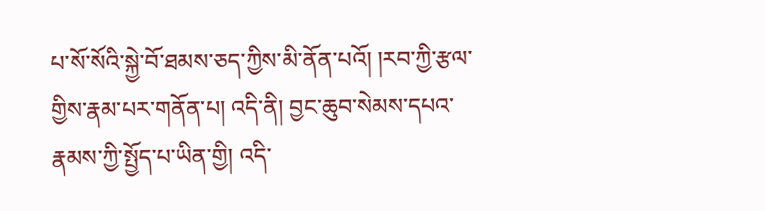པ་སོ་སོའི་སྐྱེ་བོ་ཐམས་ཅད་ཀྱིས་མི་ནོན་པའོ། །རབ་ཀྱི་རྩལ་གྱིས་རྣམ་པར་གནོན་པ། འདི་ནི། བྱང་ཆུབ་སེམས་དཔའ་རྣམས་ཀྱི་སྤྱོད་པ་ཡིན་གྱི། འདི་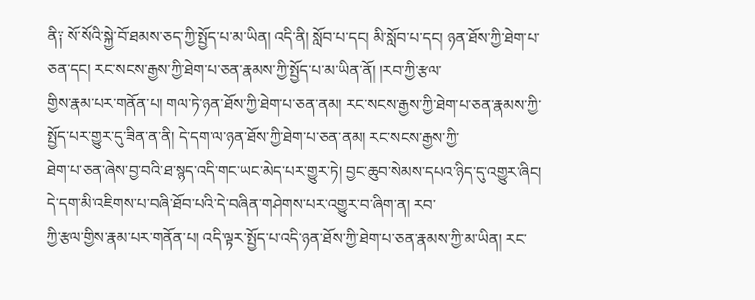ནི༑ སོ་སོའི་སྐྱེ་བོ་ཐམས་ཅད་ཀྱི་སྤྱོད་པ་མ་ཡིན། འདི་ནི། སློབ་པ་དང། མི་སློབ་པ་དང། ཉན་ཐོས་ཀྱི་ཐེག་པ་ཅན་དང། རང་སངས་རྒྱས་ཀྱི་ཐེག་པ་ཅན་རྣམས་ཀྱི་སྤྱོད་པ་མ་ཡིན་ནོ། །རབ་ཀྱི་རྩལ་
གྱིས་རྣམ་པར་གནོན་པ། གལ་ཏེ་ཉན་ཐོས་ཀྱི་ཐེག་པ་ཅན་ནམ། རང་སངས་རྒྱས་ཀྱི་ཐེག་པ་ཅན་རྣམས་ཀྱི་སྤྱོད་པར་གྱུར་དུ་ཟིན་ན་ནི། དེ་དག་ལ་ཉན་ཐོས་ཀྱི་ཐེག་པ་ཅན་ནམ། རང་སངས་རྒྱས་ཀྱི་
ཐེག་པ་ཅན་ཞེས་བྱ་བའི་ཐ་སྙད་འདི་གང་ཡང་མེད་པར་གྱུར་ཏེ། བྱང་ཆུབ་སེམས་དཔའ་ཉིད་དུ་འགྱུར་ཞིང། དེ་དག་མི་འཇིགས་པ་བཞི་ཐོབ་པའི་དེ་བཞིན་གཤེགས་པར་འགྱུར་བ་ཞིག་ན། རབ་
ཀྱི་རྩལ་གྱིས་རྣམ་པར་གནོན་པ། འདི་ལྟར་སྤྱོད་པ་འདི་ཉན་ཐོས་ཀྱི་ཐེག་པ་ཅན་རྣམས་ཀྱི་མ་ཡིན། རང་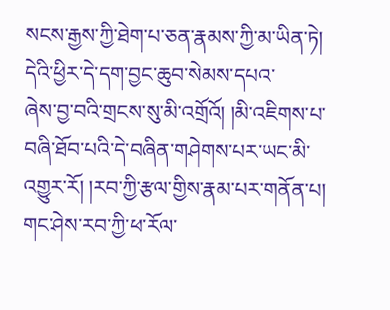སངས་རྒྱས་ཀྱི་ཐེག་པ་ཅན་རྣམས་ཀྱི་མ་ཡིན་ཏེ། དེའི་ཕྱིར་དེ་དག་བྱང་ཆུབ་སེམས་དཔའ་
ཞེས་བྱ་བའི་གྲངས་སུ་མི་འགྲོའོ། །མི་འཇིགས་པ་བཞི་ཐོབ་པའི་དེ་བཞིན་གཤེགས་པར་ཡང་མི་འགྱུར་རོ། །རབ་ཀྱི་རྩལ་གྱིས་རྣམ་པར་གནོན་པ། གང་ཤེས་རབ་ཀྱི་ཕ་རོལ་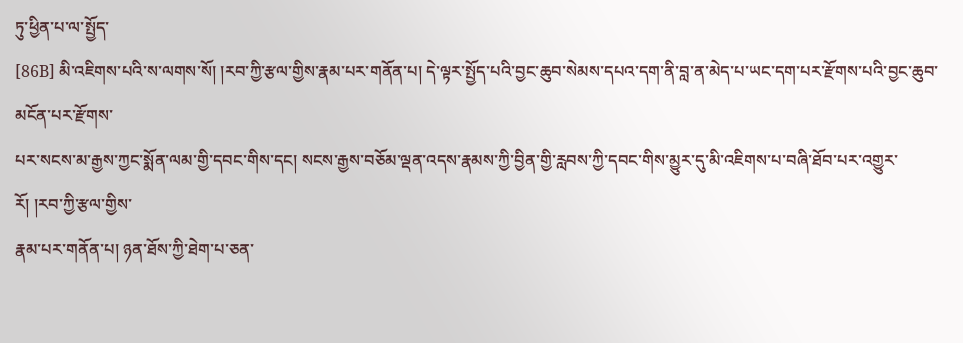ཏུ་ཕྱིན་པ་ལ་སྤྱོད་
[86B] མི་འཇིགས་པའི་ས་ལགས་སོ། །རབ་ཀྱི་རྩལ་གྱིས་རྣམ་པར་གནོན་པ། དེ་ལྟར་སྤྱོད་པའི་བྱང་ཆུབ་སེམས་དཔའ་དག་ནི་བླ་ན་མེད་པ་ཡང་དག་པར་རྫོགས་པའི་བྱང་ཆུབ་མངོན་པར་རྫོགས་
པར་སངས་མ་རྒྱས་ཀྱང་སྨོན་ལམ་གྱི་དབང་གིས་དང། སངས་རྒྱས་བཅོམ་ལྡན་འདས་རྣམས་ཀྱི་བྱིན་གྱི་རླབས་ཀྱི་དབང་གིས་མྱུར་དུ་མི་འཇིགས་པ་བཞི་ཐོབ་པར་འགྱུར་རོ། །རབ་ཀྱི་རྩལ་གྱིས་
རྣམ་པར་གནོན་པ། ཉན་ཐོས་ཀྱི་ཐེག་པ་ཅན་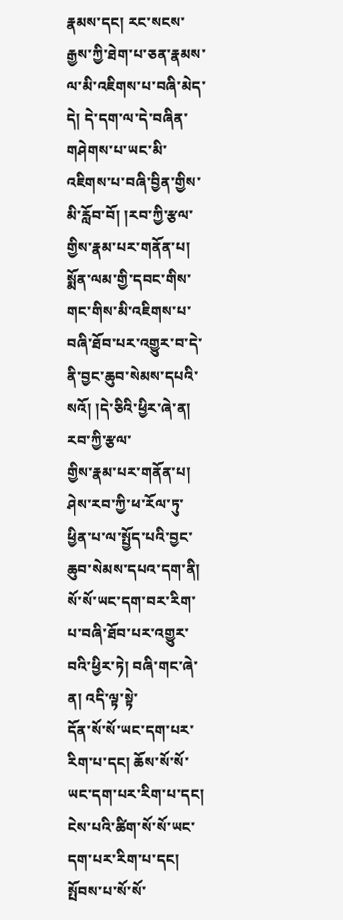རྣམས་དང། རང་སངས་རྒྱས་ཀྱི་ཐེག་པ་ཅན་རྣམས་ལ་མི་འཇིགས་པ་བཞི་མེད་དེ། དེ་དག་ལ་དེ་བཞིན་གཤེགས་པ་ཡང་མི་འཇིགས་པ་བཞི་བྱིན་གྱིས་
མི་རློབ་བོ། །རབ་ཀྱི་རྩལ་གྱིས་རྣམ་པར་གནོན་པ། སྨོན་ལམ་གྱི་དབང་གིས་གང་གིས་མི་འཇིགས་པ་བཞི་ཐོབ་པར་འགྱུར་བ་དེ་ནི་བྱང་ཆུབ་སེམས་དཔའི་སའོ། །དེ་ཅིའི་ཕྱིར་ཞེ་ན། རབ་ཀྱི་རྩལ་
གྱིས་རྣམ་པར་གནོན་པ། ཤེས་རབ་ཀྱི་ཕ་རོལ་ཏུ་ཕྱིན་པ་ལ་སྤྱོད་པའི་བྱང་ཆུབ་སེམས་དཔའ་དག་ནི། སོ་སོ་ཡང་དག་བར་རིག་པ་བཞི་ཐོབ་པར་འགྱུར་བའི་ཕྱིར་ཏེ། བཞི་གང་ཞེ་ན། འདི་ལྟ་སྟེ་
དོན་སོ་སོ་ཡང་དག་པར་རིག་པ་དང། ཆོས་སོ་སོ་ཡང་དག་པར་རིག་པ་དང། ངེས་པའི་ཚིག་སོ་སོ་ཡང་དག་པར་རིག་པ་དང། སྤོབས་པ་སོ་སོ་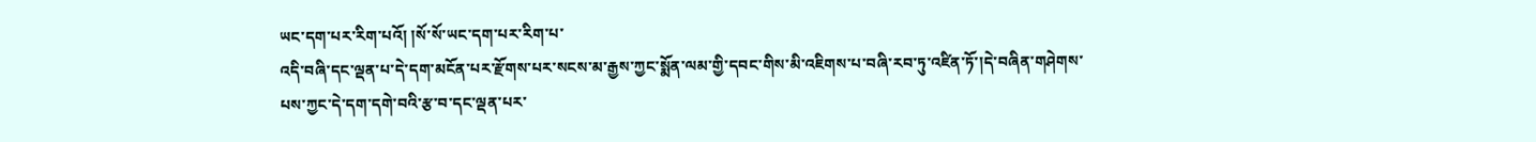ཡང་དག་པར་རིག་པའོ། །སོ་སོ་ཡང་དག་པར་རིག་པ་
འདི་བཞི་དང་ལྡན་པ་དེ་དག་མངོན་པར་རྫོགས་པར་སངས་མ་རྒྱས་ཀྱང་སྨོན་ལམ་གྱི་དབང་གིས་མི་འཇིགས་པ་བཞི་རབ་ཏུ་འཛིན་ཏོ་།དེ་བཞིན་གཤེགས་པས་ཀྱང་དེ་དག་དགེ་བའི་རྩ་བ་དང་ལྡན་པར་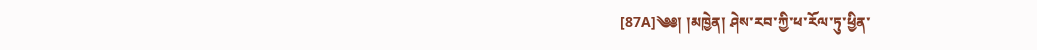[87A]༄༅། །མཁྱེན། ཤེས་རབ་ཀྱི་ཕ་རོལ་ཏུ་ཕྱིན་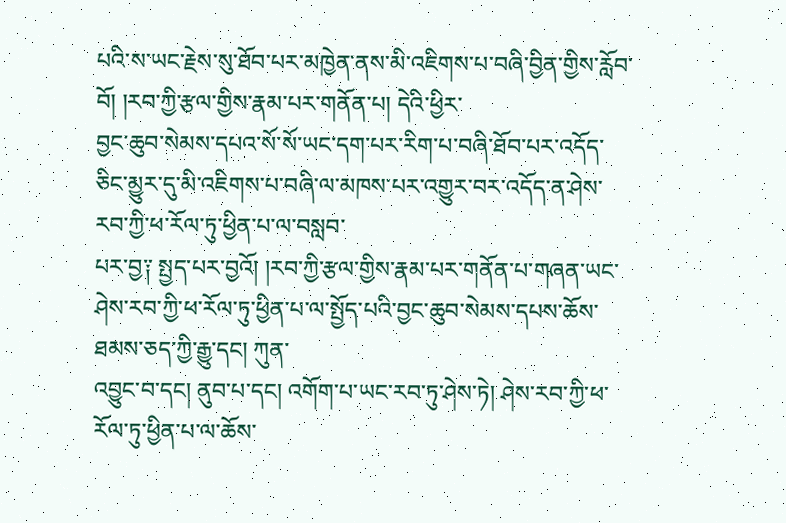པའི་ས་ཡང་རྗེས་སུ་ཐོབ་པར་མཁྱེན་ནས་མི་འཇིགས་པ་བཞི་བྱིན་གྱིས་རློབ་བོ། །རབ་ཀྱི་རྩལ་གྱིས་རྣམ་པར་གནོན་པ། དེའི་ཕྱིར་
བྱང་ཆུབ་སེམས་དཔའ་སོ་སོ་ཡང་དག་པར་རིག་པ་བཞི་ཐོབ་པར་འདོད་ཅིང་མྱུར་དུ་མི་འཇིགས་པ་བཞི་ལ་མཁས་པར་འགྱུར་བར་འདོད་ན་ཤེས་རབ་ཀྱི་ཕ་རོལ་ཏུ་ཕྱིན་པ་ལ་བསླབ་
པར་བྱ༑ སྤྱད་པར་བྱའོ། །རབ་ཀྱི་རྩལ་གྱིས་རྣམ་པར་གནོན་པ་གཞན་ཡང་ཤེས་རབ་ཀྱི་ཕ་རོལ་ཏུ་ཕྱིན་པ་ལ་སྤྱོད་པའི་བྱང་ཆུབ་སེམས་དཔས་ཆོས་ཐམས་ཅད་ཀྱི་རྒྱུ་དང། ཀུན་
འབྱུང་བ་དང། ནུབ་པ་དང། འགོག་པ་ཡང་རབ་ཏུ་ཤེས་ཏེ། ཤེས་རབ་ཀྱི་ཕ་རོལ་ཏུ་ཕྱིན་པ་ལ་ཆོས་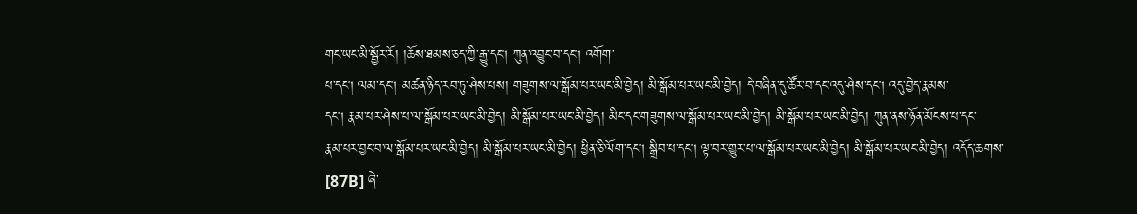གང་ཡང་མི་སྦྱོར་རོ། །ཆོས་ཐམས་ཅད་ཀྱི་རྒྱུ་དང། ཀུན་འབྱུང་བ་དང། འགོག་
པ་དང། ལམ་དང། མཚན་ཉིད་རབ་ཏུ་ཤེས་པས། གཟུགས་ལ་སྒོམ་པར་ཡང་མི་བྱེད། མི་སྒོམ་པར་ཡང་མི་བྱེད། དེ་བཞིན་དུ་ཚོར་བ་དང་འདུ་ཤེས་དང། འདུ་བྱེད་རྣམས་
དང། རྣམ་པར་ཤེས་པ་ལ་སྒོམ་པར་ཡང་མི་བྱེད། མི་སྒོམ་པར་ཡང་མི་བྱེད། མིང་དང་གཟུགས་ལ་སྒོམ་པར་ཡང་མི་བྱེད། མི་སྒོམ་པར་ཡང་མི་བྱེད། ཀུན་ནས་ཉོན་མོངས་པ་དང་
རྣམ་པར་བྱང་བ་ལ་སྒོམ་པར་ཡང་མི་བྱེད། མི་སྒོམ་པར་ཡང་མི་བྱེད། ཕྱིན་ཅི་ལོག་དང། སྒྲིབ་པ་དང། ལྟ་བར་གྱུར་པ་ལ་སྒོམ་པར་ཡང་མི་བྱེད། མི་སྒོམ་པར་ཡང་མི་བྱེད། འདོད་ཆགས་
[87B] ཞེ་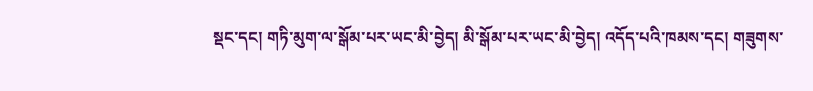སྡང་དང། གཏི་མུག་ལ་སྒོམ་པར་ཡང་མི་བྱེད། མི་སྒོམ་པར་ཡང་མི་བྱེད། འདོད་པའི་ཁམས་དང། གཟུགས་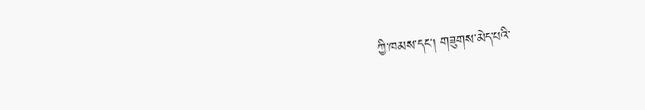ཀྱི་ཁམས་དང། གཟུགས་མེད་པའི་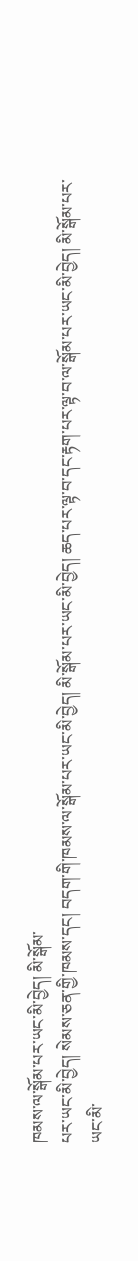ཁམས་ལ་སྒོམ་པར་ཡང་མི་བྱེད། མི་སྒོམ་
པར་ཡང་མི་བྱེད། སེམས་ཅན་གྱི་ཁམས་དང། བདག་གི་ཁམས་ལ་སྒོམ་པར་ཡང་མི་བྱེད། མི་སྒོམ་པར་ཡང་མི་བྱེད། ཆད་པར་ལྟ་བ་དང་རྟག་པར་ལྟ་བ་ལ་སྒོམ་པར་ཡང་མི་བྱེད། མི་སྒོམ་པར་
ཡང་མི་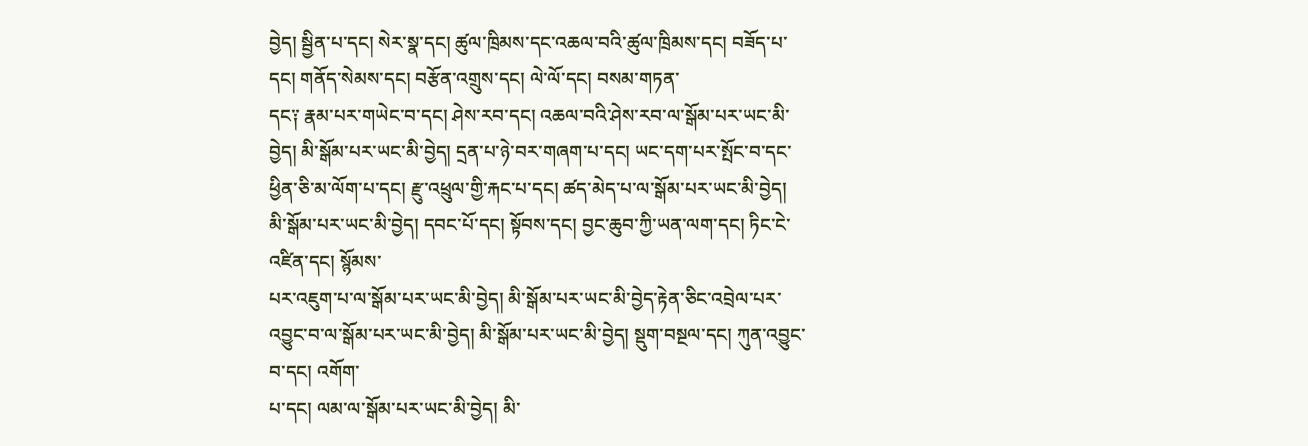བྱེད། སྦྱིན་པ་དང། སེར་སྣ་དང། ཚུལ་ཁྲིམས་དང་འཆལ་བའི་ཚུལ་ཁྲིམས་དང། བཟོད་པ་དང། གནོད་སེམས་དང། བརྩོན་འགྲུས་དང། ལེ་ལོ་དང། བསམ་གཏན་
དང༑ རྣམ་པར་གཡེང་བ་དང། ཤེས་རབ་དང། འཆལ་བའི་ཤེས་རབ་ལ་སྒོམ་པར་ཡང་མི་བྱེད། མི་སྒོམ་པར་ཡང་མི་བྱེད། དྲན་པ་ཉེ་བར་གཞག་པ་དང། ཡང་དག་པར་སྤོང་བ་དང་
ཕྱིན་ཅི་མ་ལོག་པ་དང། རྫུ་འཕྲུལ་གྱི་རྐང་པ་དང། ཚད་མེད་པ་ལ་སྒོམ་པར་ཡང་མི་བྱེད། མི་སྒོམ་པར་ཡང་མི་བྱེད། དབང་པོ་དང། སྟོབས་དང། བྱང་ཆུབ་ཀྱི་ཡན་ལག་དང། ཏིང་ངེ་འཛིན་དང། སྙོམས་
པར་འཇུག་པ་ལ་སྒོམ་པར་ཡང་མི་བྱེད། མི་སྒོམ་པར་ཡང་མི་བྱེད་རྟེན་ཅིང་འབྲེལ་པར་འབྱུང་བ་ལ་སྒོམ་པར་ཡང་མི་བྱེད། མི་སྒོམ་པར་ཡང་མི་བྱེད། སྡུག་བསྔལ་དང། ཀུན་འབྱུང་བ་དང། འགོག་
པ་དང། ལམ་ལ་སྒོམ་པར་ཡང་མི་བྱེད། མི་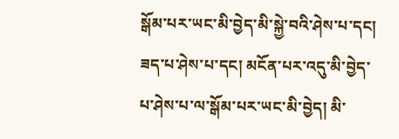སྒོམ་པར་ཡང་མི་བྱེད་མི་སྐྱེ་བའི་ཤེས་པ་དང། ཟད་པ་ཤེས་པ་དང། མངོན་པར་འདུ་མི་བྱེད་པ་ཤེས་པ་ལ་སྒོམ་པར་ཡང་མི་བྱེད། མི་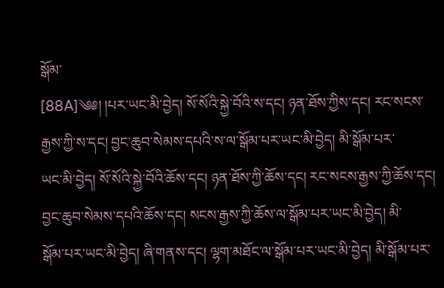སྒོམ་
[88A]༄༅། །པར་ཡང་མི་བྱེད། སོ་སོའི་སྐྱེ་བོའི་ས་དང། ཉན་ཐོས་ཀྱིས་དང། རང་སངས་རྒྱས་ཀྱི་ས་དང། བྱང་ཆུབ་སེམས་དཔའི་ས་ལ་སྒོམ་པར་ཡང་མི་བྱེད། མི་སྒོམ་པར་
ཡང་མི་བྱེད། སོ་སོའི་སྐྱེ་བོའི་ཆོས་དང། ཉན་ཐོས་ཀྱི་ཆོས་དང། རང་སངས་རྒྱས་ཀྱི་ཆོས་དང། བྱང་ཆུབ་སེམས་དཔའི་ཆོས་དང། སངས་རྒྱས་ཀྱི་ཆོས་ལ་སྒོམ་པར་ཡང་མི་བྱེད། མི་
སྒོམ་པར་ཡང་མི་བྱེད། ཞི་གནས་དང། ལྷག་མཐོང་ལ་སྒོམ་པར་ཡང་མི་བྱེད། མི་སྒོམ་པར་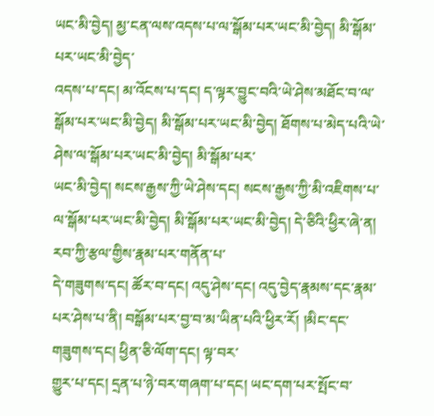ཡང་མི་བྱེད། མྱ་ངན་ལས་འདས་པ་ལ་སྒོམ་པར་ཡང་མི་བྱེད། མི་སྒོམ་པར་ཡང་མི་བྱེད་
འདས་པ་དང། མ་འོངས་པ་དང། ད་ལྟར་བྱུང་བའི་ཡེ་ཤེས་མཐོང་བ་ལ་སྒོམ་པར་ཡང་མི་བྱེད། མི་སྒོམ་པར་ཡང་མི་བྱེད། ཐོགས་པ་མེད་པའི་ཡེ་ཤེས་ལ་སྒོམ་པར་ཡང་མི་བྱེད། མི་སྒོམ་པར་
ཡང་མི་བྱེད། སངས་རྒྱས་ཀྱི་ཡེ་ཤེས་དང། སངས་རྒྱས་ཀྱི་མི་འཇིགས་པ་ལ་སྒོམ་པར་ཡང་མི་བྱེད། མི་སྒོམ་པར་ཡང་མི་བྱེད། དེ་ཅིའི་ཕྱིར་ཞེ་ན། རབ་ཀྱི་རྩལ་གྱིས་རྣམ་པར་གནོན་པ་
དེ་གཟུགས་དང། ཚོར་བ་དང། འདུ་ཤེས་དང། འདུ་བྱེད་རྣམས་དང་རྣམ་པར་ཤེས་པ་ནི། བསྒོམ་པར་བྱ་བ་མ་ཡིན་པའི་ཕྱིར་རོ། །མིང་དང་གཟུགས་དང། ཕྱིན་ཅི་ལོག་དང། ལྟ་བར་
གྱུར་པ་དང། དྲན་པ་ཉེ་བར་གཞག་པ་དང། ཡང་དག་པར་སྤོང་བ་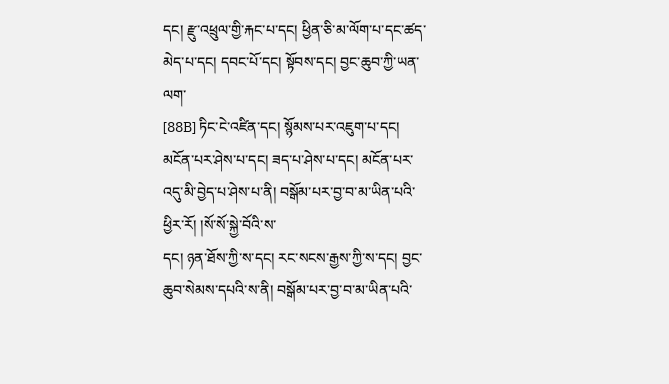དང། རྫུ་འཕྲུལ་གྱི་རྐང་པ་དང། ཕྱིན་ཅི་མ་ལོག་པ་དང་ཚད་མེད་པ་དང། དབང་པོ་དང། སྟོབས་དང། བྱང་ཆུབ་ཀྱི་ཡན་ལག་
[88B] ཏིང་ངེ་འཛིན་དང། སྙོམས་པར་འཇུག་པ་དང། མངོན་པར་ཤེས་པ་དང། ཟད་པ་ཤེས་པ་དང། མངོན་པར་འདུ་མི་བྱེད་པ་ཤེས་པ་ནི། བསྒོམ་པར་བྱ་བ་མ་ཡིན་པའི་ཕྱིར་རོ། །སོ་སོ་སྐྱེ་བོའི་ས་
དང། ཉན་ཐོས་ཀྱི་ས་དང། རང་སངས་རྒྱས་ཀྱི་ས་དང། བྱང་ཆུབ་སེམས་དཔའི་ས་ནི། བསྒོམ་པར་བྱ་བ་མ་ཡིན་པའི་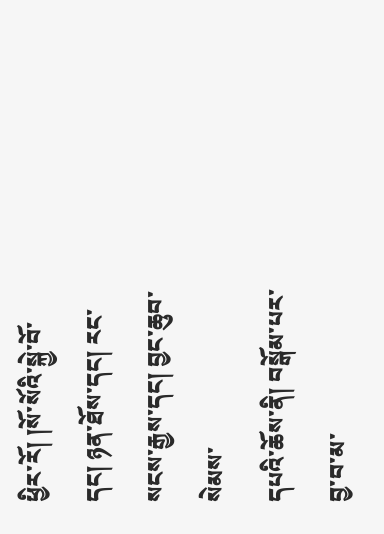ཕྱིར་རོ། །སོ་སོའི་སྐྱེ་བོ་དང། ཉན་ཐོས་དང། རང་སངས་རྒྱས་དང། བྱང་ཆུབ་སེམས་
དཔའི་ཆོས་ནི། བསྒོམ་པར་བྱ་བ་མ་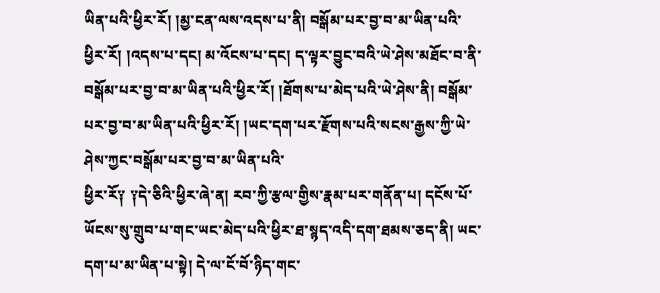ཡིན་པའི་ཕྱིར་རོ། །མྱ་ངན་ལས་འདས་པ་ནི། བསྒོམ་པར་བྱ་བ་མ་ཡིན་པའི་ཕྱིར་རོ། །འདས་པ་དང། མ་འོངས་པ་དང། ད་ལྟར་བྱུང་བའི་ཡེ་ཤེས་མཐོང་བ་ནི་
བསྒོམ་པར་བྱ་བ་མ་ཡིན་པའི་ཕྱིར་རོ། །ཐོགས་པ་མེད་པའི་ཡེ་ཤེས་ནི། བསྒོམ་པར་བྱ་བ་མ་ཡིན་པའི་ཕྱིར་རོ། །ཡང་དག་པར་རྫོགས་པའི་སངས་རྒྱས་ཀྱི་ཡེ་ཤེས་ཀྱང་བསྒོམ་པར་བྱ་བ་མ་ཡིན་པའི་
ཕྱིར་རོ༑ ༑དེ་ཅིའི་ཕྱིར་ཞེ་ན། རབ་ཀྱི་རྩལ་གྱིས་རྣམ་པར་གནོན་པ། དངོས་པོ་ཡོངས་སུ་གྲུབ་པ་གང་ཡང་མེད་པའི་ཕྱིར་ཐ་སྙད་འདི་དག་ཐམས་ཅད་ནི། ཡང་དག་པ་མ་ཡིན་པ་སྟེ། དེ་ལ་ངོ་བོ་ཉིད་གང་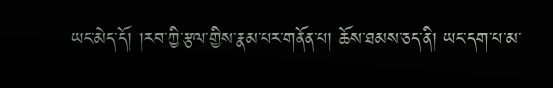ཡང་མེད་དོ། །རབ་ཀྱི་རྩལ་གྱིས་རྣམ་པར་གནོན་པ། ཆོས་ཐམས་ཅད་ནི། ཡང་དག་པ་མ་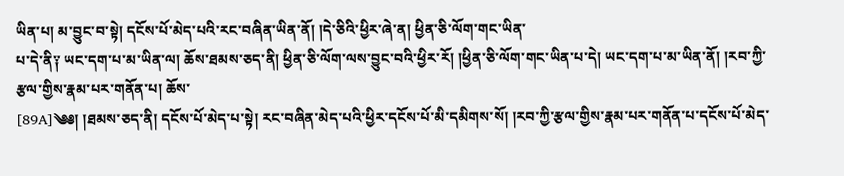ཡིན་པ། མ་བྱུང་བ་སྟེ། དངོས་པོ་མེད་པའི་རང་བཞིན་ཡིན་ནོ། །དེ་ཅིའི་ཕྱིར་ཞེ་ན། ཕྱིན་ཅི་ལོག་གང་ཡིན་
པ་དེ་ནི༑ ཡང་དག་པ་མ་ཡིན་ལ། ཆོས་ཐམས་ཅད་ནི། ཕྱིན་ཅི་ལོག་ལས་བྱུང་བའི་ཕྱིར་རོ། །ཕྱིན་ཅི་ལོག་གང་ཡིན་པ་དེ། ཡང་དག་པ་མ་ཡིན་ནོ། །རབ་ཀྱི་རྩལ་གྱིས་རྣམ་པར་གནོན་པ། ཆོས་
[89A]༄༅། །ཐམས་ཅད་ནི། དངོས་པོ་མེད་པ་སྟེ། རང་བཞིན་མེད་པའི་ཕྱིར་དངོས་པོ་མི་དམིགས་སོ། །རབ་ཀྱི་རྩལ་གྱིས་རྣམ་པར་གནོན་པ་དངོས་པོ་མེད་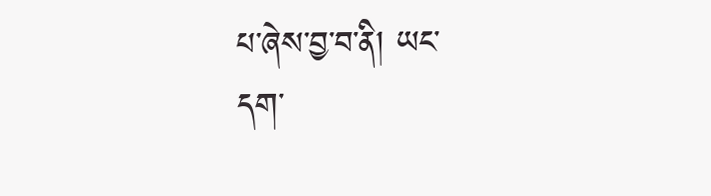པ་ཞེས་བྱ་བ་ནི། ཡང་
དག་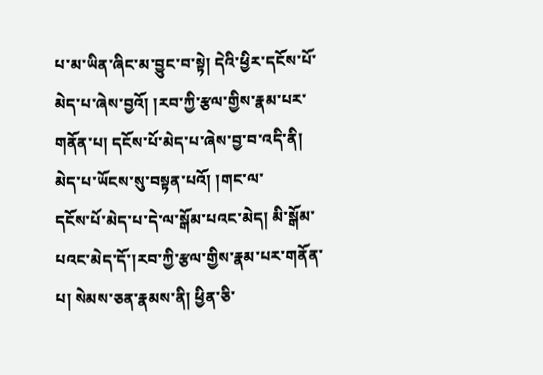པ་མ་ཡིན་ཞིང་མ་བྱུང་བ་སྟེ། དེའི་ཕྱིར་དངོས་པོ་མེད་པ་ཞེས་བྱའོ། །རབ་ཀྱི་རྩལ་གྱིས་རྣམ་པར་གནོན་པ། དངོས་པོ་མེད་པ་ཞེས་བྱ་བ་འདི་ནི། མེད་པ་ཡོངས་སུ་བསྟན་པའོ། །གང་ལ་
དངོས་པོ་མེད་པ་དེ་ལ་སྒོམ་པའང་མེད། མི་སྒོམ་པའང་མེད་དོ་།རབ་ཀྱི་རྩལ་གྱིས་རྣམ་པར་གནོན་པ། སེམས་ཅན་རྣམས་ནི། ཕྱིན་ཅི་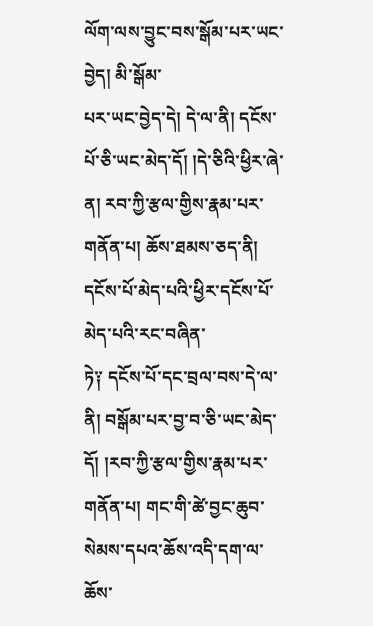ལོག་ལས་བྱུང་བས་སྒོམ་པར་ཡང་བྱེད། མི་སྒོམ་
པར་ཡང་བྱེད་དེ། དེ་ལ་ནི། དངོས་པོ་ཅི་ཡང་མེད་དོ། །དེ་ཅིའི་ཕྱིར་ཞེ་ན། རབ་ཀྱི་རྩལ་གྱིས་རྣམ་པར་གནོན་པ། ཆོས་ཐམས་ཅད་ནི། དངོས་པོ་མེད་པའི་ཕྱིར་དངོས་པོ་མེད་པའི་རང་བཞིན་
ཏེ༑ དངོས་པོ་དང་བྲལ་བས་དེ་ལ་ནི། བསྒོམ་པར་བྱ་བ་ཅི་ཡང་མེད་དོ། །རབ་ཀྱི་རྩལ་གྱིས་རྣམ་པར་གནོན་པ། གང་གི་ཚེ་བྱང་ཆུབ་སེམས་དཔའ་ཆོས་འདི་དག་ལ་ཆོས་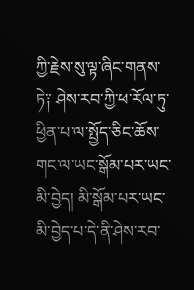ཀྱི་རྗེས་སུ་ལྟ་ཞིང་གནས་
ཏེ༑ ཤེས་རབ་ཀྱི་ཕ་རོལ་ཏུ་ཕྱིན་པ་ལ་སྤྱོད་ཅིང་ཆོས་གང་ལ་ཡང་སྒོམ་པར་ཡང་མི་བྱེད། མི་སྒོམ་པར་ཡང་མི་བྱེད་པ་དེ་ནི་ཤེས་རབ་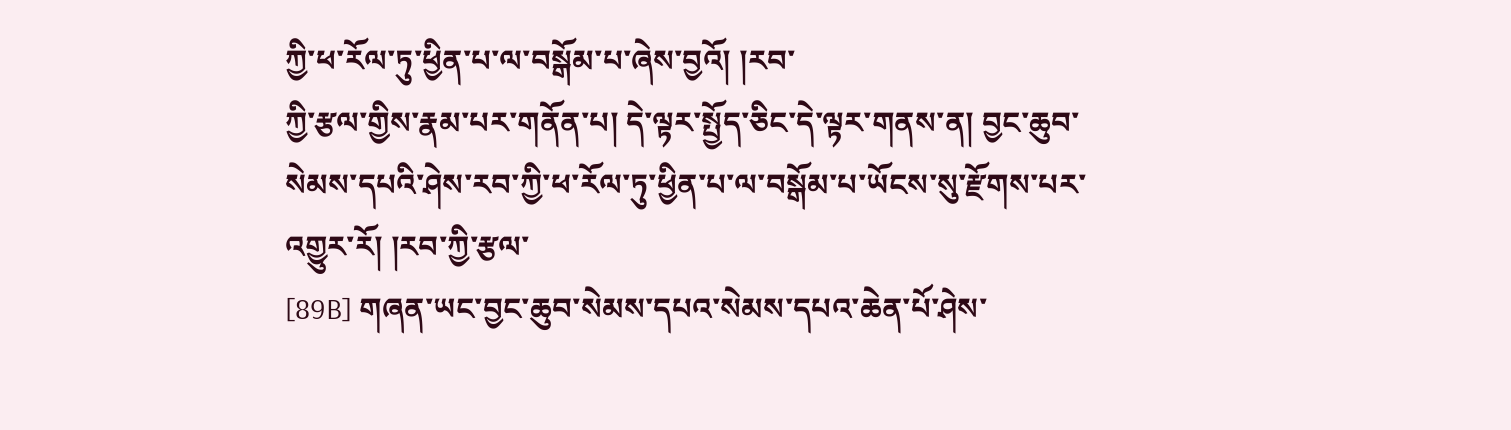ཀྱི་ཕ་རོལ་ཏུ་ཕྱིན་པ་ལ་བསྒོམ་པ་ཞེས་བྱའོ། །རབ་
ཀྱི་རྩལ་གྱིས་རྣམ་པར་གནོན་པ། དེ་ལྟར་སྤྱོད་ཅིང་དེ་ལྟར་གནས་ན། བྱང་ཆུབ་སེམས་དཔའི་ཤེས་རབ་ཀྱི་ཕ་རོལ་ཏུ་ཕྱིན་པ་ལ་བསྒོམ་པ་ཡོངས་སུ་རྫོགས་པར་འགྱུར་རོ། །རབ་ཀྱི་རྩལ་
[89B] གཞན་ཡང་བྱང་ཆུབ་སེམས་དཔའ་སེམས་དཔའ་ཆེན་པོ་ཤེས་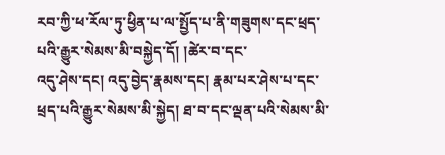རབ་ཀྱི་ཕ་རོལ་ཏུ་ཕྱིན་པ་ལ་སྤྱོད་པ་ནི་གཟུགས་དང་ཕྲད་པའི་རྒྱུར་སེམས་མི་བསྐྱེད་དོ། །ཚེར་བ་དང་
འདུ་ཤེས་དང། འདུ་བྱེད་རྣམས་དང། རྣམ་པར་ཤེས་པ་དང་ཕྲད་པའི་རྒྱུར་སེམས་མི་སྐྱེད། ཐ་བ་དང་ལྡན་པའི་སེམས་མི་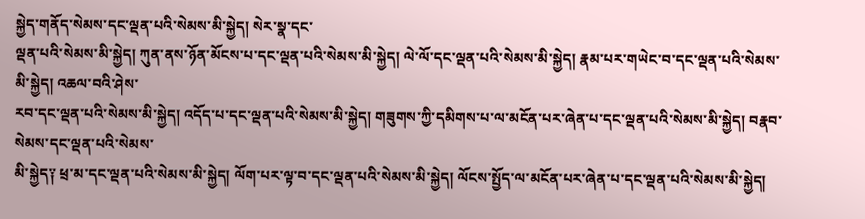སྐྱེད་གནོད་སེམས་དང་ལྡན་པའི་སེམས་མི་སྐྱེད། སེར་སྣ་དང་
ལྡན་པའི་སེམས་མི་སྐྱེད། ཀུན་ནས་ཉོན་མོངས་པ་དང་ལྡན་པའི་སེམས་མི་སྐྱེད། ལེ་ལོ་དང་ལྡན་པའི་སེམས་མི་སྐྱེད། རྣམ་པར་གཡེང་བ་དང་ལྡན་པའི་སེམས་མི་སྐྱེད། འཆལ་བའི་ཤེས་
རབ་དང་ལྡན་པའི་སེམས་མི་སྐྱེད། འདོད་པ་དང་ལྡན་པའི་སེམས་མི་སྐྱེད། གཟུགས་ཀྱི་དམིགས་པ་ལ་མངོན་པར་ཞེན་པ་དང་ལྡན་པའི་སེམས་མི་སྐྱེད། བརྣབ་སེམས་དང་ལྡན་པའི་སེམས་
མི་སྐྱེད༑ ཕྲ་མ་དང་ལྡན་པའི་སེམས་མི་སྐྱེད། ལོག་པར་ལྟ་བ་དང་ལྡན་པའི་སེམས་མི་སྐྱེད། ལོངས་སྤྱོད་ལ་མངོན་པར་ཞེན་པ་དང་ལྡན་པའི་སེམས་མི་སྐྱེད།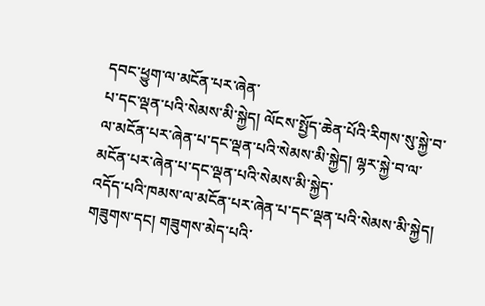དབང་ཕྱུག་ལ་མངོན་པར་ཞེན་
པ་དང་ལྡན་པའི་སེམས་མི་སྐྱེད། ལོངས་སྤྱོད་ཆེན་པོའི་རིགས་སུ་སྐྱེ་བ་ལ་མངོན་པར་ཞེན་པ་དང་ལྡན་པའི་སེམས་མི་སྐྱེད། ལྷར་སྐྱེ་བ་ལ་མངོན་པར་ཞེན་པ་དང་ལྡན་པའི་སེམས་མི་སྐྱེད་
འདོད་པའི་ཁམས་ལ་མངོན་པར་ཞེན་པ་དང་ལྡན་པའི་སེམས་མི་སྐྱེད། གཟུགས་དང། གཟུགས་མེད་པའི་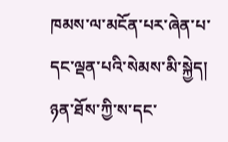ཁམས་ལ་མངོན་པར་ཞེན་པ་དང་ལྡན་པའི་སེམས་མི་སྐྱེད། ཉན་ཐོས་ཀྱི་ས་དང་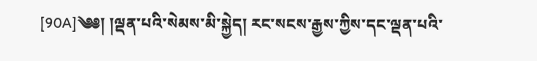[90A]༄༅། །ལྡན་པའི་སེམས་མི་སྐྱེད། རང་སངས་རྒྱས་ཀྱིས་དང་ལྡན་པའི་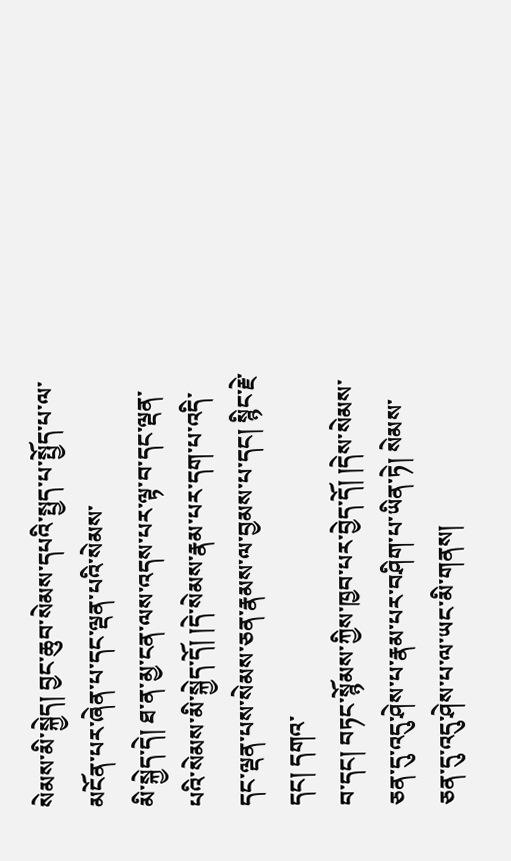སེམས་མི་སྐྱེད། བྱང་ཆུབ་སེམས་དཔའི་སྤྱད་པ་སྤྱོད་པ་ལ་མངོན་པར་ཞེན་པ་དང་ལྡན་པའི་སེམས་
མི་སྐྱེད་དེ། ཐ་ན་མྱ་ངན་ལས་འདས་པར་ལྟ་བ་དང་ལྡན་པའི་སེམས་མི་སྐྱེད་དོ། །དེ་སེམས་རྣམ་པར་དག་པ་འདི་དང་ལྡན་པས་སེམས་ཅན་རྣམས་ལ་བྱམས་པ་དང། སྙིང་རྗེ་དང། དགའ་
བ་དང། བཏང་སྙོམས་ཀྱིས་ཁྱབ་པར་བྱེད་དོ། །དེས་སེམས་ཅན་དུ་འདུ་ཤེས་པ་རྣམ་པར་བཤིག་པ་ཡིན་ཏེ། སེམས་ཅན་དུ་འདུ་ཤེས་པ་ལ་ཡང་མི་གནས།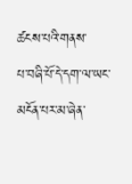ཚངས་པའི་གནས་
པ་བཞི་པོ་དེ་དག་ལ་ཡང་མངོན་པར་མ་ཞེན་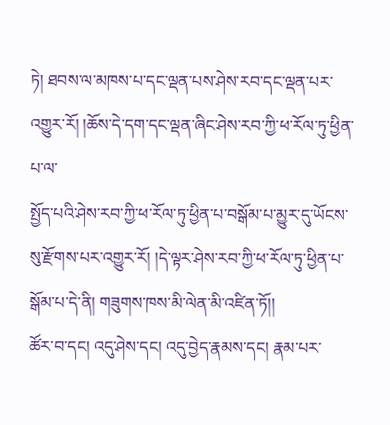ཏེ། ཐབས་ལ་མཁས་པ་དང་ལྡན་པས་ཤེས་རབ་དང་ལྡན་པར་འགྱུར་རོ། །ཆོས་དེ་དག་དང་ལྡན་ཞིང་ཤེས་རབ་ཀྱི་ཕ་རོལ་ཏུ་ཕྱིན་པ་ལ་
སྤྱོད་པའི་ཤེས་རབ་ཀྱི་ཕ་རོལ་ཏུ་ཕྱིན་པ་བསྒོམ་པ་མྱུར་དུ་ཡོངས་སུ་རྫོགས་པར་འགྱུར་རོ། །དེ་ལྟར་ཤེས་རབ་ཀྱི་ཕ་རོལ་ཏུ་ཕྱིན་པ་སྒོམ་པ་དེ་ནི། གཟུགས་ཁས་མི་ལེན་མི་འཛིན་ཏོ།།
ཚོར་བ་དང། འདུ་ཤེས་དང། འདུ་བྱེད་རྣམས་དང། རྣམ་པར་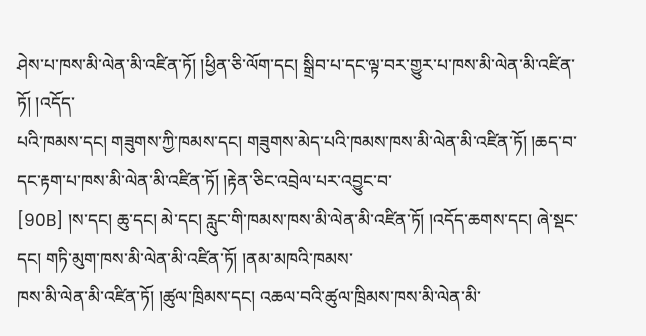ཤེས་པ་ཁས་མི་ལེན་མི་འཛིན་ཏོ། །ཕྱིན་ཅི་ལོག་དང། སྒྲིབ་པ་དང་ལྟ་བར་གྱུར་པ་ཁས་མི་ལེན་མི་འཛིན་ཏོ། །འདོད་
པའི་ཁམས་དང། གཟུགས་ཀྱི་ཁམས་དང། གཟུགས་མེད་པའི་ཁམས་ཁས་མི་ལེན་མི་འཛིན་ཏོ། །ཆད་བ་དང་རྟག་པ་ཁས་མི་ལེན་མི་འཛིན་ཏོ། །རྟེན་ཅིང་འབྲེལ་པར་འབྱུང་བ་
[90B] །ས་དང། ཆུ་དང། མེ་དང། རླུང་གི་ཁམས་ཁས་མི་ལེན་མི་འཛིན་ཏོ། །འདོད་ཆགས་དང། ཞེ་སྡང་དང། གཏི་མུག་ཁས་མི་ལེན་མི་འཛིན་ཏོ། །ནམ་མཁའི་ཁམས་
ཁས་མི་ལེན་མི་འཛིན་ཏོ། །ཚུལ་ཁྲིམས་དང། འཆལ་བའི་ཚུལ་ཁྲིམས་ཁས་མི་ལེན་མི་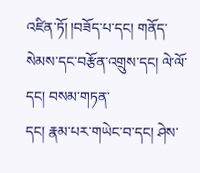འཛིན་ཏོ། །བཟོད་པ་དང། གནོད་སེམས་དང་བརྩོན་འགྲུས་དང། ལེ་ལོ་དང། བསམ་གཏན་
དང། རྣམ་པར་གཡེང་བ་དང། ཤེས་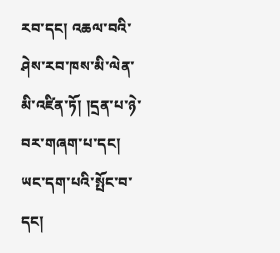རབ་དང། འཆལ་བའི་ཤེས་རབ་ཁས་མི་ལེན་མི་འཛིན་ཏོ། །དྲན་པ་ཉེ་བར་གཞག་པ་དང། ཡང་དག་པའི་སྤོང་བ་དང།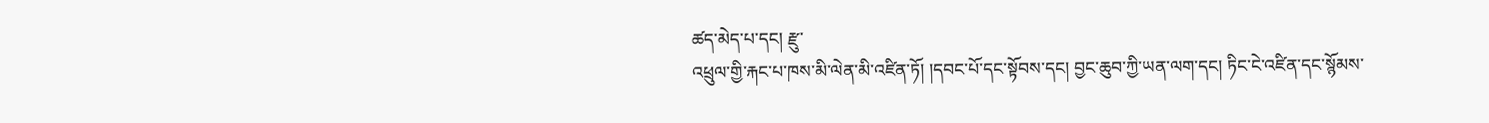ཚད་མེད་པ་དང། རྫུ་
འཕྲུལ་གྱི་རྐང་པ་ཁས་མི་ལེན་མི་འཛིན་ཏོ། །དབང་པོ་དང་སྟོབས་དང། བྱང་ཆུབ་ཀྱི་ཡན་ལག་དང། ཏིང་ངེ་འཛིན་དང་སྙོམས་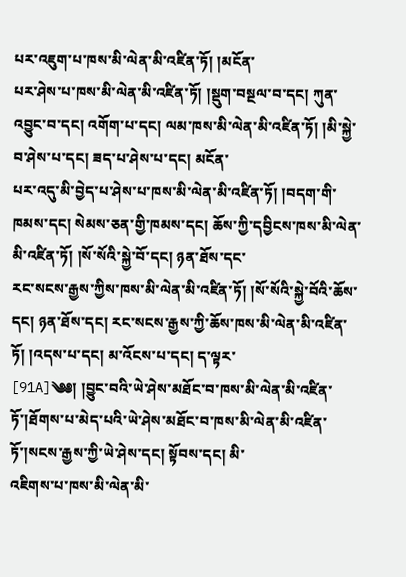པར་འཇུག་པ་ཁས་མི་ལེན་མི་འཛིན་ཏོ། །མངོན་
པར་ཤེས་པ་ཁས་མི་ལེན་མི་འཛིན་ཏོ། །སྡུག་བསྔལ་བ་དང། ཀུན་འབྱུང་བ་དང། འགོག་པ་དང། ལམ་ཁས་མི་ལེན་མི་འཛིན་ཏོ། །མི་སྐྱེ་བ་ཤེས་པ་དང། ཟད་པ་ཤེས་པ་དང། མངོན་
པར་འདུ་མི་བྱེད་པ་ཤེས་པ་ཁས་མི་ལེན་མི་འཛིན་ཏོ། །བདག་གི་ཁམས་དང། སེམས་ཅན་གྱི་ཁམས་དང། ཆོས་ཀྱི་དབྱིངས་ཁས་མི་ལེན་མི་འཛིན་ཏོ། །སོ་སོའི་སྐྱེ་བོ་དང། ཉན་ཐོས་དང་
རང་སངས་རྒྱས་ཀྱིས་ཁས་མི་ལེན་མི་འཛིན་ཏོ། །སོ་སོའི་སྐྱེ་བོའི་ཆོས་དང། ཉན་ཐོས་དང། རང་སངས་རྒྱས་ཀྱི་ཆོས་ཁས་མི་ལེན་མི་འཛིན་ཏོ། །འདས་པ་དང། མ་འོངས་པ་དང། ད་ལྟར་
[91A]༄༅། །བྱུང་བའི་ཡེ་ཤེས་མཐོང་བ་ཁས་མི་ལེན་མི་འཛིན་ཏོ་།ཐོགས་པ་མེད་པའི་ཡེ་ཤེས་མཐོང་བ་ཁས་མི་ལེན་མི་འཛིན་ཏོ་།སངས་རྒྱས་ཀྱི་ཡེ་ཤེས་དང། སྟོབས་དང། མི་
འཇིགས་པ་ཁས་མི་ལེན་མི་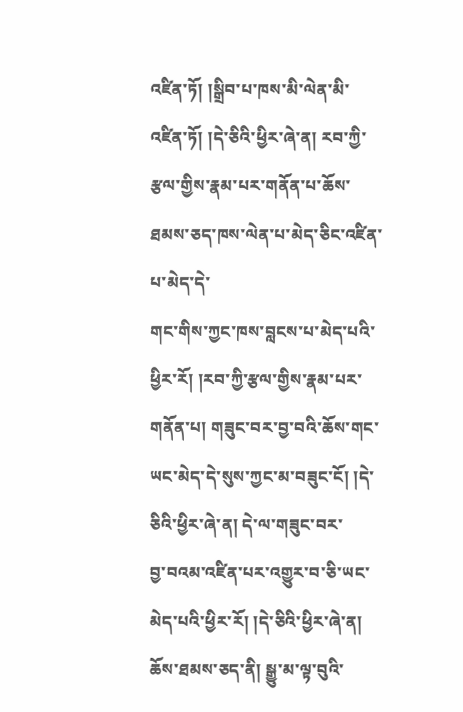འཛིན་ཏོ། །སྒྲིབ་པ་ཁས་མི་ལེན་མི་འཛིན་ཏོ། །དེ་ཅིའི་ཕྱིར་ཞེ་ན། རབ་ཀྱི་རྩལ་གྱིས་རྣམ་པར་གནོན་པ་ཆོས་ཐམས་ཅད་ཁས་ལེན་པ་མེད་ཅིང་འཛིན་པ་མེད་དེ་
གང་གིས་ཀྱང་ཁས་བླངས་པ་མེད་པའི་ཕྱིར་རོ། །རབ་ཀྱི་རྩལ་གྱིས་རྣམ་པར་གནོན་པ། གཟུང་བར་བྱ་བའི་ཆོས་གང་ཡང་མེད་དེ་སུས་ཀྱང་མ་བཟུང་ངོ། །དེ་ཅིའི་ཕྱིར་ཞེ་ན། དེ་ལ་གཟུང་བར་
བྱ་བའམ་འཛིན་པར་འགྱུར་བ་ཅི་ཡང་མེད་པའི་ཕྱིར་རོ། །དེ་ཅིའི་ཕྱིར་ཞེ་ན། ཆོས་ཐམས་ཅད་ནི། སྒྱུ་མ་ལྟ་བུའི་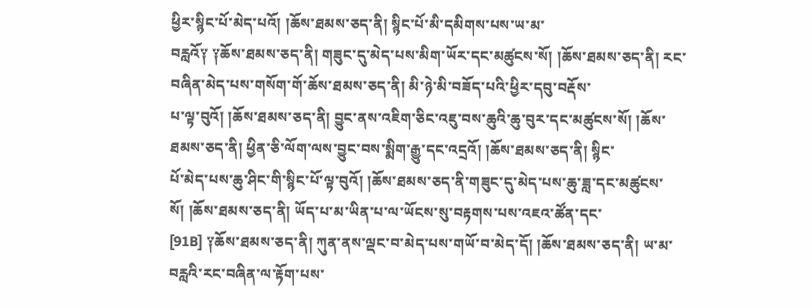ཕྱིར་སྙིང་པོ་མེད་པའོ། །ཆོས་ཐམས་ཅད་ནི། སྙིང་པོ་མི་དམིགས་པས་ཡ་མ་
བརླའོ༑ ༑ཆོས་ཐམས་ཅད་ནི། གཟུང་དུ་མེད་པས་མིག་ཡོར་དང་མཚུངས་སོ། །ཆོས་ཐམས་ཅད་ནི། རང་བཞིན་མེད་པས་གསོག་གོ་ཆོས་ཐམས་ཅད་ནི། མི་ཉེ་མི་བཟོད་པའི་ཕྱིར་དབུ་བརྡོས་
པ་ལྟ་བུའོ། །ཆོས་ཐམས་ཅད་ནི། བྱུང་ནས་འཇིག་ཅིང་འཇུ་བས་ཆུའི་ཆུ་བུར་དང་མཚུངས་སོ། །ཆོས་ཐམས་ཅད་ནི། ཕྱིན་ཅི་ལོག་ལས་བྱུང་བས་སྨིག་རྒྱུ་དང་འདྲའོ། །ཆོས་ཐམས་ཅད་ནི། སྙིང་
པོ་མེད་པས་ཆུ་ཤིང་གི་སྙིང་པོ་ལྟ་བུའོ། །ཆོས་ཐམས་ཅད་ནི་གཟུང་དུ་མེད་པས་ཆུ་ཟླ་དང་མཚུངས་སོ། །ཆོས་ཐམས་ཅད་ནི། ཡོད་པ་མ་ཡིན་པ་ལ་ཡོངས་སུ་བརྟགས་པས་འཇའ་ཚོན་དང་
[91B] ༑ཆོས་ཐམས་ཅད་ནི། ཀུན་ནས་ལྡང་བ་མེད་པས་གཡོ་བ་མེད་དོ། །ཆོས་ཐམས་ཅད་ནི། ཡ་མ་བརླའི་རང་བཞིན་ལ་རྟོག་པས་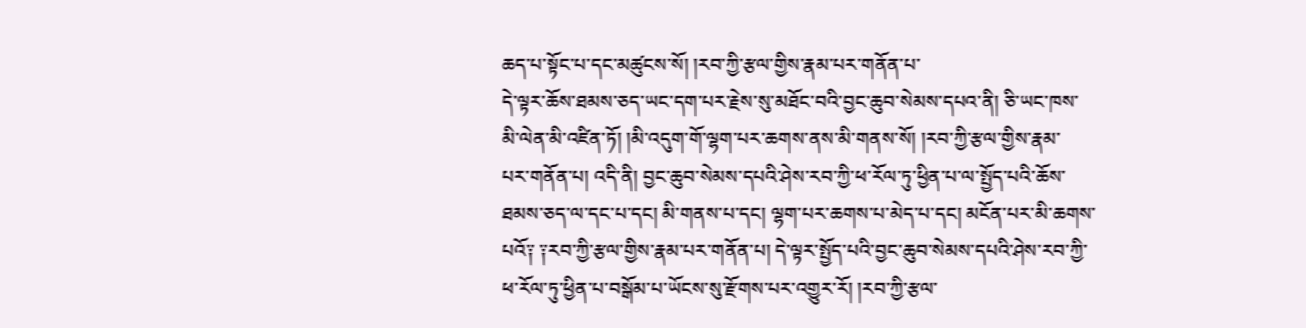ཆད་པ་སྟོང་པ་དང་མཚུངས་སོ། །རབ་ཀྱི་རྩལ་གྱིས་རྣམ་པར་གནོན་པ་
དེ་ལྟར་ཆོས་ཐམས་ཅད་ཡང་དག་པར་རྗེས་སུ་མཐོང་བའི་བྱང་ཆུབ་སེམས་དཔའ་ནི། ཅི་ཡང་ཁས་མི་ལེན་མི་འཛིན་ཏོ། །མི་འདུག་གོ་ལྷག་པར་ཆགས་ནས་མི་གནས་སོ། །རབ་ཀྱི་རྩལ་གྱིས་རྣམ་
པར་གནོན་པ། འདི་ནི། བྱང་ཆུབ་སེམས་དཔའི་ཤེས་རབ་ཀྱི་ཕ་རོལ་ཏུ་ཕྱིན་པ་ལ་སྤྱོད་པའི་ཆོས་ཐམས་ཅད་ལ་དང་པ་དང། མི་གནས་པ་དང། ལྷག་པར་ཆགས་པ་མེད་པ་དང། མངོན་པར་མི་ཆགས་
པའོ༑ ༑རབ་ཀྱི་རྩལ་གྱིས་རྣམ་པར་གནོན་པ། དེ་ལྟར་སྤྱོད་པའི་བྱང་ཆུབ་སེམས་དཔའི་ཤེས་རབ་ཀྱི་ཕ་རོལ་ཏུ་ཕྱིན་པ་བསྒོམ་པ་ཡོངས་སུ་རྫོགས་པར་འགྱུར་རོ། །རབ་ཀྱི་རྩལ་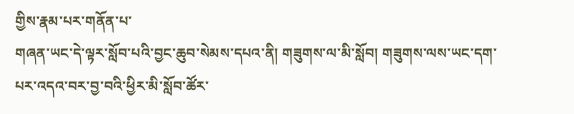གྱིས་རྣམ་པར་གནོན་པ་
གཞན་ཡང་དེ་ལྟར་སློབ་པའི་བྱང་ཆུབ་སེམས་དཔའ་ནི། གཟུགས་ལ་མི་སློབ། གཟུགས་ལས་ཡང་དག་པར་འདའ་བར་བྱ་བའི་ཕྱིར་མི་སློབ་ཚོར་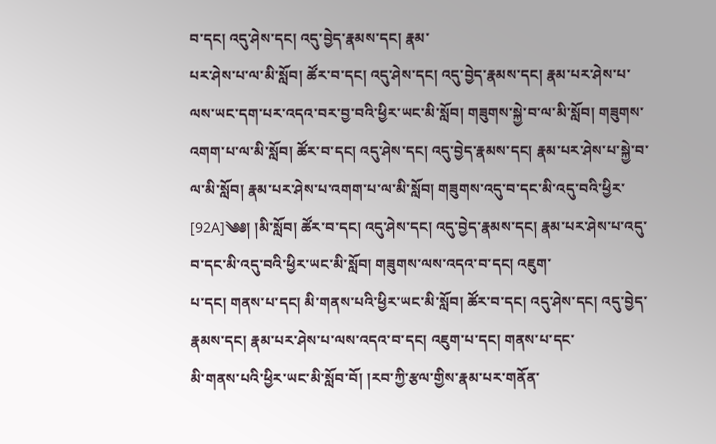བ་དང། འདུ་ཤེས་དང། འདུ་བྱེད་རྣམས་དང། རྣམ་
པར་ཤེས་པ་ལ་མི་སློབ། ཚོར་བ་དང། འདུ་ཤེས་དང། འདུ་བྱེད་རྣམས་དང། རྣམ་པར་ཤེས་པ་ལས་ཡང་དག་པར་འདའ་བར་བྱ་བའི་ཕྱིར་ཡང་མི་སློབ། གཟུགས་སྐྱེ་བ་ལ་མི་སློབ། གཟུགས་
འགག་པ་ལ་མི་སློབ། ཚོར་བ་དང། འདུ་ཤེས་དང། འདུ་བྱེད་རྣམས་དང། རྣམ་པར་ཤེས་པ་སྐྱེ་བ་ལ་མི་སློབ། རྣམ་པར་ཤེས་པ་འགག་པ་ལ་མི་སློབ། གཟུགས་འདུ་བ་དང་མི་འདུ་བའི་ཕྱིར་
[92A]༄༅། །མི་སློབ། ཚོར་བ་དང། འདུ་ཤེས་དང། འདུ་བྱེད་རྣམས་དང། རྣམ་པར་ཤེས་པ་འདུ་བ་དང་མི་འདུ་བའི་ཕྱིར་ཡང་མི་སློབ། གཟུགས་ལས་འདའ་བ་དང། འཇུག་
པ་དང། གནས་པ་དང། མི་གནས་པའི་ཕྱིར་ཡང་མི་སློབ། ཚོར་བ་དང། འདུ་ཤེས་དང། འདུ་བྱེད་རྣམས་དང། རྣམ་པར་ཤེས་པ་ལས་འདའ་བ་དང། འཇུག་པ་དང། གནས་པ་དང་
མི་གནས་པའི་ཕྱིར་ཡང་མི་སློབ་བོ། །རབ་ཀྱི་རྩལ་གྱིས་རྣམ་པར་གནོན་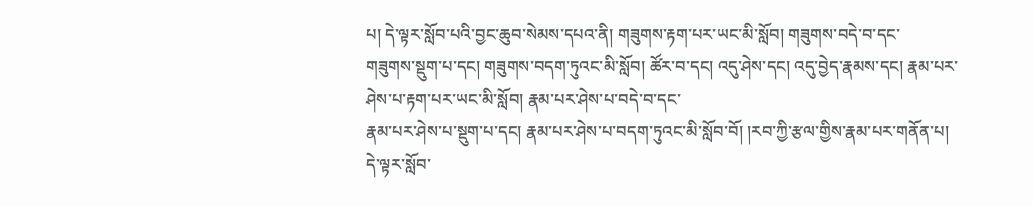པ། དེ་ལྟར་སློབ་པའི་བྱང་ཆུབ་སེམས་དཔའ་ནི། གཟུགས་རྟག་པར་ཡང་མི་སློབ། གཟུགས་བདེ་བ་དང་
གཟུགས་སྡུག་པ་དང། གཟུགས་བདག་ཏུའང་མི་སློབ། ཚོར་བ་དང། འདུ་ཤེས་དང། འདུ་བྱེད་རྣམས་དང། རྣམ་པར་ཤེས་པ་རྟག་པར་ཡང་མི་སློབ། རྣམ་པར་ཤེས་པ་བདེ་བ་དང་
རྣམ་པར་ཤེས་པ་སྡུག་པ་དང། རྣམ་པར་ཤེས་པ་བདག་ཏུའང་མི་སློབ་བོ། །རབ་ཀྱི་རྩལ་གྱིས་རྣམ་པར་གནོན་པ། དེ་ལྟར་སློབ་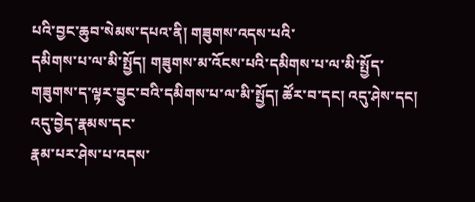པའི་བྱང་ཆུབ་སེམས་དཔའ་ནི། གཟུགས་འདས་པའི་
དམིགས་པ་ལ་མི་སྤྱོད། གཟུགས་མ་འོངས་པའི་དམིགས་པ་ལ་མི་སྤྱོད་གཟུགས་ད་ལྟར་བྱུང་བའི་དམིགས་པ་ལ་མི་སྤྱོད། ཚོར་བ་དང། འདུ་ཤེས་དང། འདུ་བྱེད་རྣམས་དང་
རྣམ་པར་ཤེས་པ་འདས་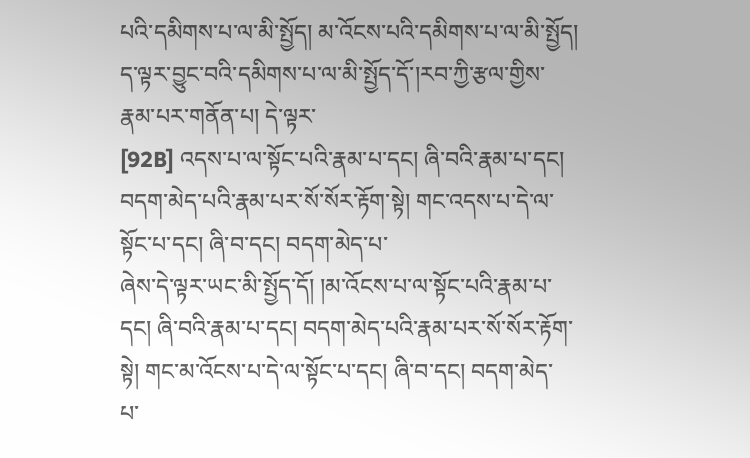པའི་དམིགས་པ་ལ་མི་སྤྱོད། མ་འོངས་པའི་དམིགས་པ་ལ་མི་སྤྱོད། ད་ལྟར་བྱུང་བའི་དམིགས་པ་ལ་མི་སྤྱོད་དོ་།རབ་ཀྱི་རྩལ་གྱིས་རྣམ་པར་གནོན་པ། དེ་ལྟར་
[92B] འདས་པ་ལ་སྟོང་པའི་རྣམ་པ་དང། ཞི་བའི་རྣམ་པ་དང། བདག་མེད་པའི་རྣམ་པར་སོ་སོར་རྟོག་སྟེ། གང་འདས་པ་དེ་ལ་སྟོང་པ་དང། ཞི་བ་དང། བདག་མེད་པ་
ཞེས་དེ་ལྟར་ཡང་མི་སྤྱོད་དོ། །མ་འོངས་པ་ལ་སྟོང་པའི་རྣམ་པ་དང། ཞི་བའི་རྣམ་པ་དང། བདག་མེད་པའི་རྣམ་པར་སོ་སོར་རྟོག་སྟེ། གང་མ་འོངས་པ་དེ་ལ་སྟོང་པ་དང། ཞི་བ་དང། བདག་མེད་
པ་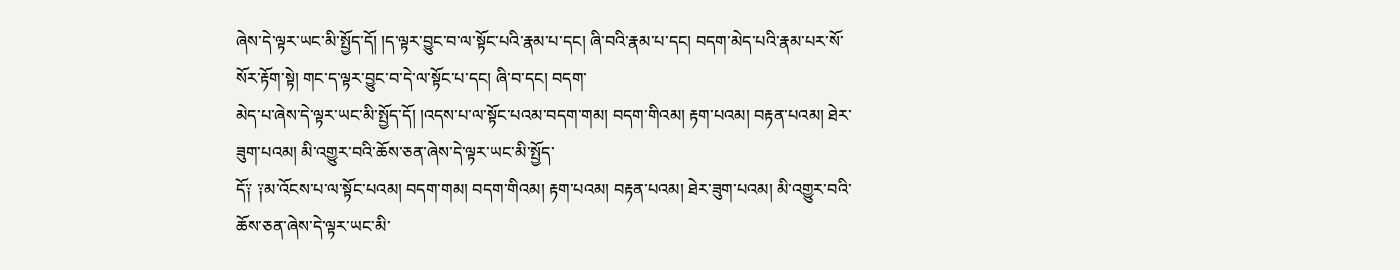ཞེས་དེ་ལྟར་ཡང་མི་སྤྱོད་དོ། །ད་ལྟར་བྱུང་བ་ལ་སྟོང་པའི་རྣམ་པ་དང། ཞི་བའི་རྣམ་པ་དང། བདག་མེད་པའི་རྣམ་པར་སོ་སོར་རྟོག་སྟེ། གང་ད་ལྟར་བྱུང་བ་དེ་ལ་སྟོང་པ་དང། ཞི་བ་དང། བདག་
མེད་པ་ཞེས་དེ་ལྟར་ཡང་མི་སྤྱོད་དོ། །འདས་པ་ལ་སྟོང་པའམ་བདག་གམ། བདག་གིའམ། རྟག་པའམ། བརྟན་པའམ། ཐེར་ཟུག་པའམ། མི་འགྱུར་བའི་ཆོས་ཅན་ཞེས་དེ་ལྟར་ཡང་མི་སྤྱོད་
དོ༑ ༑མ་འོངས་པ་ལ་སྟོང་པའམ། བདག་གམ། བདག་གིའམ། རྟག་པའམ། བརྟན་པའམ། ཐེར་ཟུག་པའམ། མི་འགྱུར་བའི་ཆོས་ཅན་ཞེས་དེ་ལྟར་ཡང་མི་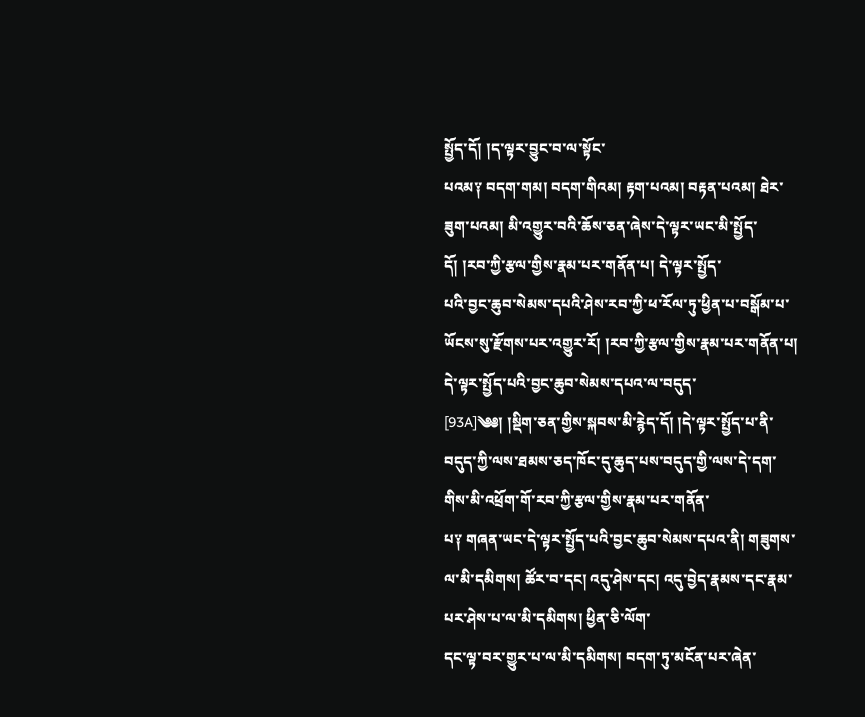སྤྱོད་དོ། །ད་ལྟར་བྱུང་བ་ལ་སྟོང་
པའམ༑ བདག་གམ། བདག་གིའམ། རྟག་པའམ། བརྟན་པའམ། ཐེར་ཟུག་པའམ། མི་འགྱུར་བའི་ཆོས་ཅན་ཞེས་དེ་ལྟར་ཡང་མི་སྤྱོད་དོ། །རབ་ཀྱི་རྩལ་གྱིས་རྣམ་པར་གནོན་པ། དེ་ལྟར་སྤྱོད་
པའི་བྱང་ཆུབ་སེམས་དཔའི་ཤེས་རབ་ཀྱི་ཕ་རོལ་ཏུ་ཕྱིན་པ་བསྒོམ་པ་ཡོངས་སུ་རྫོགས་པར་འགྱུར་རོ། །རབ་ཀྱི་རྩལ་གྱིས་རྣམ་པར་གནོན་པ། དེ་ལྟར་སྤྱོད་པའི་བྱང་ཆུབ་སེམས་དཔའ་ལ་བདུད་
[93A]༄༅། །སྡིག་ཅན་གྱིས་སྐབས་མི་རྙེད་དོ། །དེ་ལྟར་སྤྱོད་པ་ནི་བདུད་ཀྱི་ལས་ཐམས་ཅད་ཁོང་དུ་ཆུད་པས་བདུད་གྱི་ལས་དེ་དག་གིས་མི་འཕྲོག་གོ་རབ་ཀྱི་རྩལ་གྱིས་རྣམ་པར་གནོན་
པ༑ གཞན་ཡང་དེ་ལྟར་སྤྱོད་པའི་བྱང་ཆུབ་སེམས་དཔའ་ནི། གཟུགས་ལ་མི་དམིགས། ཚོར་བ་དང། འདུ་ཤེས་དང། འདུ་བྱེད་རྣམས་དང་རྣམ་པར་ཤེས་པ་ལ་མི་དམིགས། ཕྱིན་ཅི་ལོག་
དང་ལྟ་བར་གྱུར་པ་ལ་མི་དམིགས། བདག་ཏུ་མངོན་པར་ཞེན་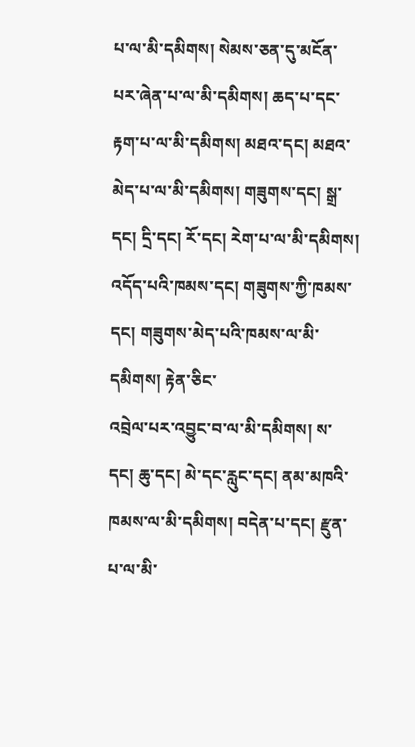པ་ལ་མི་དམིགས། སེམས་ཅན་དུ་མངོན་པར་ཞེན་པ་ལ་མི་དམིགས། ཆད་པ་དང་རྟག་པ་ལ་མི་དམིགས། མཐའ་དང། མཐའ་
མེད་པ་ལ་མི་དམིགས། གཟུགས་དང། སྒྲ་དང། དྲི་དང། རོ་དང། རེག་པ་ལ་མི་དམིགས། འདོད་པའི་ཁམས་དང། གཟུགས་ཀྱི་ཁམས་དང། གཟུགས་མེད་པའི་ཁམས་ལ་མི་དམིགས། རྟེན་ཅིང་
འབྲེལ་པར་འབྱུང་བ་ལ་མི་དམིགས། ས་དང། ཆུ་དང། མེ་དང་རླུང་དང། ནམ་མཁའི་ཁམས་ལ་མི་དམིགས། བདེན་པ་དང། རྫུན་པ་ལ་མི་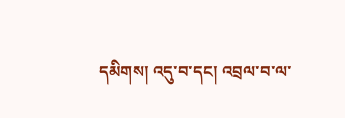དམིགས། འདུ་བ་དང། འབྲལ་བ་ལ་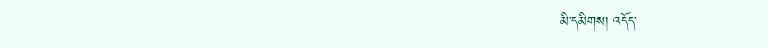མི་དམིགས། འདོད་